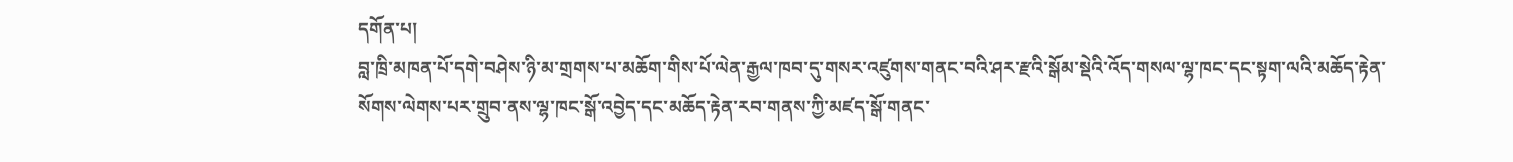དགོན་པ།
བླ་ཁྲི་མཁན་པོ་དགེ་བཤེས་ཉི་མ་གྲགས་པ་མཆོག་གིས་པོ་ལེན་རྒྱལ་ཁབ་དུ་གསར་འཛུགས་གནང་བའི་ཤར་རྫའི་སྒོམ་སྡེའི་འོད་གསལ་ལྷ་ཁང་དང་སྟག་ལའི་མཆོད་རྟེན་སོགས་ལེགས་པར་གྲུབ་ནས་ལྷ་ཁང་སྒོ་འབྱེད་དང་མཆོད་རྟེན་རབ་གནས་ཀྱི་མཛད་སྒོ་གནང་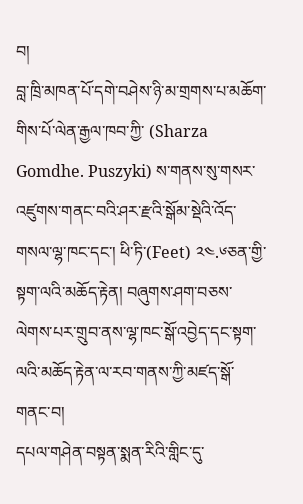བ།
བླ་ཁྲི་མཁན་པོ་དགེ་བཤེས་ཉི་མ་གྲགས་པ་མཆོག་གིས་པོ་ལེན་རྒྱལ་ཁབ་ཀྱི་ (Sharza Gomdhe. Puszyki) ས་གནས་སུ་གསར་འཛུགས་གནང་བའི་ཤར་རྫའི་སྒོམ་སྡེའི་འོད་གསལ་ལྷ་ཁང་དང་། ཕི་ཏི་(Feet) ༢༤.༦ཅན་གྱི་སྟག་ལའི་མཆོད་རྟེན། བཞུགས་ཤག་བཅས་ལེགས་པར་གྲུབ་ནས་ལྷ་ཁང་སྒོ་འབྱེད་དང་སྟག་ལའི་མཆོད་རྟེན་ལ་རབ་གནས་ཀྱི་མཛད་སྒོ་གནང་བ།
དཔལ་གཤེན་བསྟན་སྨན་རིའི་གླིང་དུ་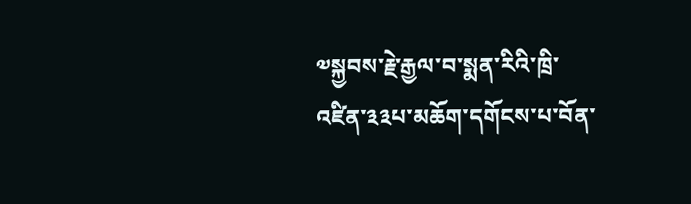༧སྐྱབས་རྗེ་རྒྱལ་བ་སྨན་རིའི་ཁྲི་འཛིན་༣༣པ་མཆོག་དགོངས་པ་བོན་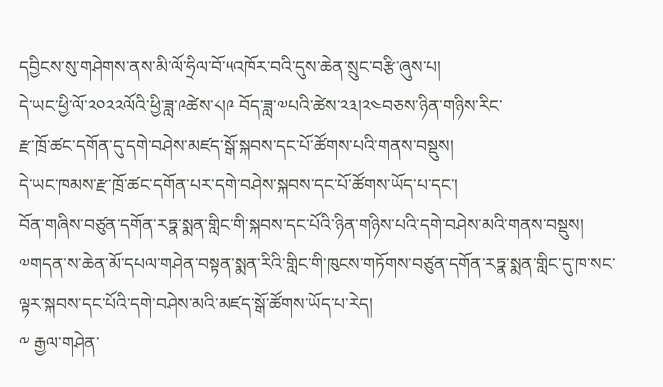དབྱིངས་སུ་གཤེགས་ནས་མི་ལོ་ཧྲིལ་བོ་༥འཁོར་བའི་དུས་ཆེན་སྲུང་བརྩི་ཞུས་པ།
དེ་ཡང་ཕྱི་ལོ་༢༠༢༢ལོའི་ཕྱི་ཟླ་༩ཚེས་༨།༩ བོད་ཟླ་༧པའི་ཚེས་༢༣།༢༤བཅས་ཉིན་གཉིས་རིང་
རྫ་ཁྲོ་ཚང་དགོན་དུ་དགེ་བཤེས་མཛད་སྒོ་སྐབས་དང་པོ་ཚོགས་པའི་གནས་བསྡུས།
དེ་ཡང་ཁམས་རྫ་ཁྲོ་ཚང་དགོན་པར་དགེ་བཤེས་སྐབས་དང་པོ་ཚོགས་ཡོད་པ་དང་།
བོན་གཞིས་བཙུན་དགོན་རཏྣ་སྨན་གླིང་གི་སྐབས་དང་པོའི་ཉིན་གཉིས་པའི་དགེ་བཤེས་མའི་གནས་བསྡུས།
༧གདན་ས་ཆེན་མོ་དཔལ་གཤེན་བསྟན་སྨན་རིའི་གླིང་གི་ཁུངས་གཏོགས་བཙུན་དགོན་རཏྣ་སྨན་གླིང་དུ་ཁ་སང་ལྟར་སྐབས་དང་པོའི་དགེ་བཤེས་མའི་མཛད་སྒོ་ཚོགས་ཡོད་པ་རེད།
༸ རྒྱལ་གཤེན་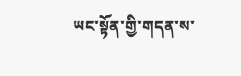ཡང་སྟོན་གྱི་གདན་ས་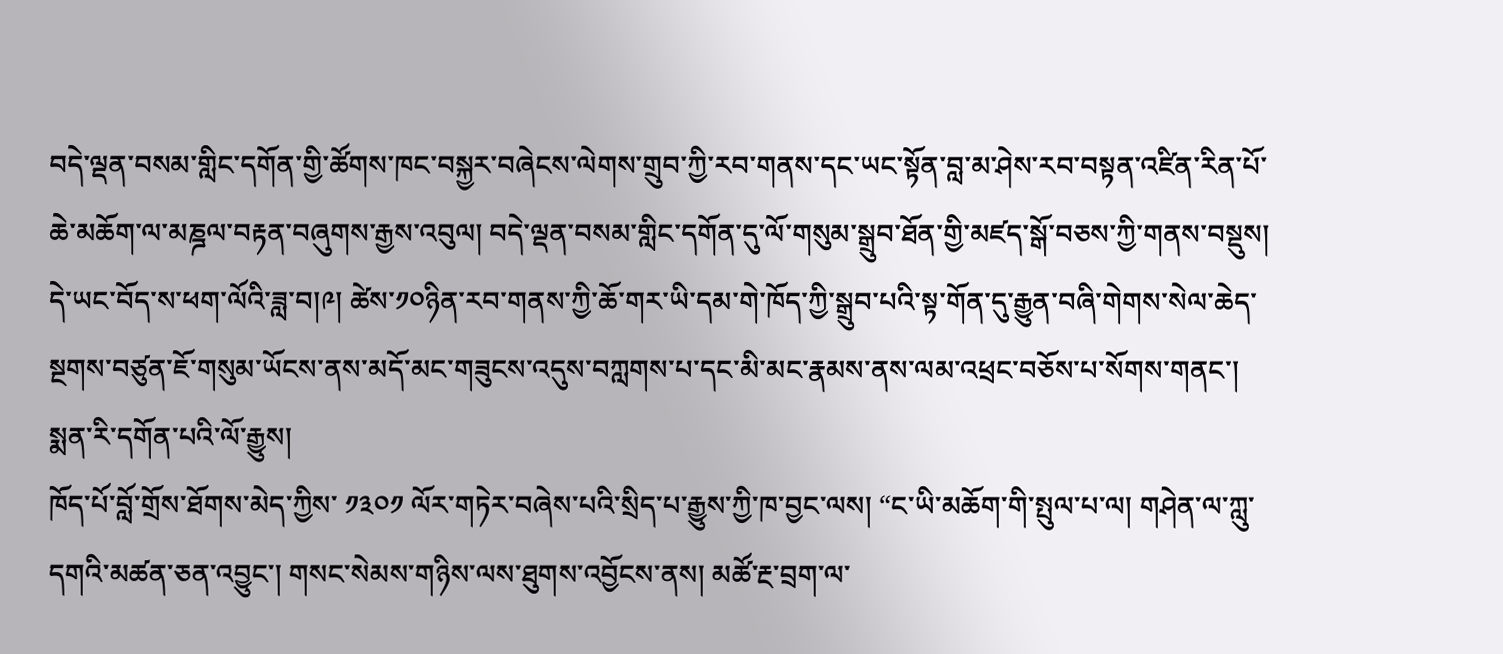བདེ་ལྡན་བསམ་གླིང་དགོན་གྱི་ཚོགས་ཁང་བསྐྱར་བཞེངས་ལེགས་གྲུབ་ཀྱི་རབ་གནས་དང་ཡང་སྟོན་བླ་མ་ཤེས་རབ་བསྟན་འཛིན་རིན་པོ་ཆེ་མཆོག་ལ་མཎྜལ་བརྟན་བཞུགས་རྒྱས་འབུལ། བདེ་ལྡན་བསམ་གླིང་དགོན་དུ་ལོ་གསུམ་སྒྲུབ་ཐོན་གྱི་མཛད་སྒོ་བཅས་ཀྱི་གནས་བསྡུས།
དེ་ཡང་བོད་ས་ཕག་ལོའི་ཟླ་བ།༩། ཚེས་༡༠ཉིན་རབ་གནས་ཀྱི་ཆོ་གར་ཡི་དམ་གེ་ཁོད་ཀྱི་སྒྲུབ་པའི་སྟ་གོན་དུ་རྒྱུན་བཞི་གེགས་སེལ་ཆེད་སྔགས་བཙུན་ཇོ་གསུམ་ཡོངས་ནས་མདོ་མང་གཟུངས་འདུས་བཀླགས་པ་དང་མི་མང་རྣམས་ནས་ལམ་འཕྲང་བཅོས་པ་སོགས་གནང་།
སྨན་རི་དགོན་པའི་ལོ་རྒྱུས།
ཁོད་པོ་བློ་གྲོས་ཐོགས་མེད་ཀྱིས་ ༡༣༠༡ ལོར་གཏེར་བཞེས་པའི་སྲིད་པ་རྒྱུས་ཀྱི་ཁ་བྱང་ལས། “ང་ཡི་མཆོག་གི་སྤུལ་པ་ལ། གཤེན་ལ་ཀླུ་དགའི་མཚན་ཅན་འབྱུང་། གསང་སེམས་གཉིས་ལས་ཐུགས་འབྱོངས་ནས། མཚོ་རྔ་བྲག་ལ་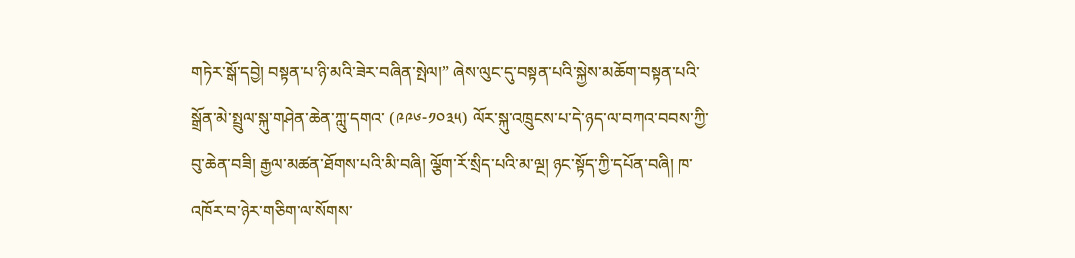གཏེར་སྒོ་དབྱེ། བསྟན་པ་ཉི་མའི་ཟེར་བཞིན་སྤེལ།” ཞེས་ལུང་དུ་བསྟན་པའི་སྐྱེས་མཆོག་བསྟན་པའི་སྒྲོན་མེ་སྤྲུལ་སྐུ་གཤེན་ཆེན་ཀླུ་དགའ་ (༩༩༦-༡༠༣༥) ལོར་སྐུ་འཁྲུངས་པ་དེ་ཉད་ལ་བཀའ་བབས་ཀྱི་བུ་ཆེན་བཟི། རྒྱལ་མཚན་ཐོགས་པའི་མི་བཞི། ལྕོག་རོ་སྲིད་པའི་མ་ལྔ། ཉང་སྟོད་ཀྱི་དཔོན་བཞི། ཁ་འཁོར་བ་ཉེར་གཅིག་ལ་སོགས་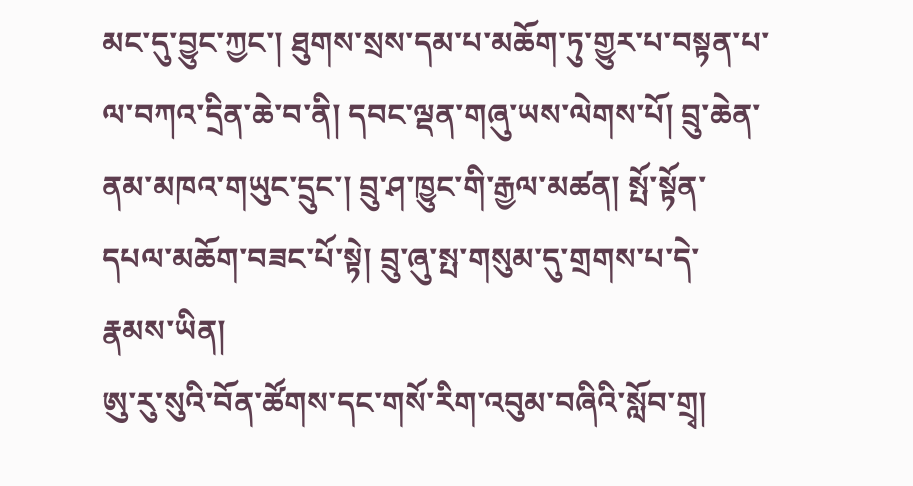མང་དུ་བྱུང་ཀྱང་། ཐུགས་སྲས་དམ་པ་མཆོག་ཏུ་གྱུར་པ་བསྟན་པ་ལ་བཀའ་དྲིན་ཆེ་བ་ནི། དབང་ལྡན་གཞུ་ཡས་ལེགས་པོ། བྲུ་ཆེན་ནམ་མཁའ་གཡུང་དྲུང་། བྲུ་ཤ་ཁྱུང་གི་རྒྱལ་མཚན། སྤོ་སྟོན་དཔལ་མཆོག་བཟང་པོ་སྟེ། བྲུ་ཞུ་སྤ་གསུམ་དུ་གྲགས་པ་དེ་རྣམས་ཡིན།
ཨུ་རུ་སུའི་བོན་ཚོགས་དང་གསོ་རིག་འབུམ་བཞིའི་སློབ་གྲྭ།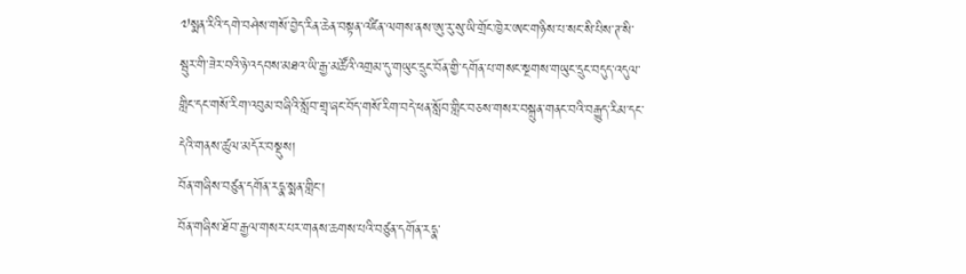༧སྨན་རིའི་དགེ་བཤེས་གསོ་བྱེད་རིན་ཆེན་བསྟན་འཛིན་ལགས་ནས་ཨུ་རུ་སུ་ཡི་གྲོང་ཁྱེར་ཨང་གཉིས་པ་སང་སི་པིས་ཊ་སི་སྦུར་གི་ཟེར་བའི་ཉེ་འདབས་མཐའ་ཡི་རྒྱ་མཚོའི་འགྲམ་དུ་གཡུང་དྲུང་བོན་གྱི་དགོན་པ་གསང་སྔགས་གཡུང་དྲུང་བདུད་འདུལ་གླིང་དང་གསོ་རིག་འབུམ་བཞིའི་སློབ་གྲྭ་ཞང་བོད་གསོ་རིག་བདེ་ཕན་སློབ་གླིང་བཅས་གསར་བསྐྲུན་གནང་བའི་བརྒྱུད་རིམ་དང་དེའི་གནས་ཚུལ་མདོར་བསྡུས།
བོན་གཞིས་བཙུན་དགོན་རདྣ་སྨན་གླིང་།
བོན་གཞིས་ཐོབ་རྒྱལ་གསར་པར་གནས་ཆགས་པའི་བཙུན་དགོན་རདྣ་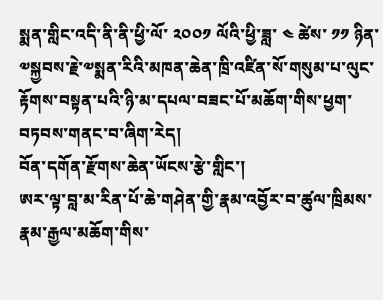སྨན་གླིང་འདི་ནི་ནི་ཕྱི་ལོ་ ༢༠༠༡ ལོའི་ཕྱི་ཟླ་ ༤ ཚེས་ ༡༡ ཉིན་༧སྐྱབས་རྗེ་༧སྨན་རིའི་མཁན་ཆེན་ཁྲི་འཛིན་སོ་གསུམ་པ་ལུང་རྟོགས་བསྟན་པའི་ཉི་མ་དཔལ་བཟང་པོ་མཆོག་གིས་ཕྱག་བཏབས་གནང་བ་ཞིག་རེད།
བོན་དགོན་རྫོགས་ཆེན་ཡོངས་རྩེ་གླིང་།
ཨར་ལྟ་བླ་མ་རིན་པོ་ཆེ་གཤེན་གྱི་རྣམ་འབྱོར་བ་ཚུལ་ཁྲིམས་རྣམ་རྒྱལ་མཆོག་གིས་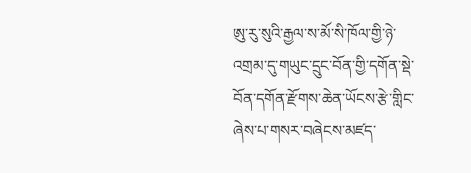ཨུ་རུ་སུའི་རྒྱལ་ས་མོ་སི་ཁོལ་གྱི་ཉེ་འགྲམ་དུ་གཡུང་དྲུང་བོན་གྱི་དགོན་སྡེ་བོན་དགོན་རྫོགས་ཆེན་ཡོངས་རྩེ་གླིང་ཞེས་པ་གསར་བཞེངས་མཛད་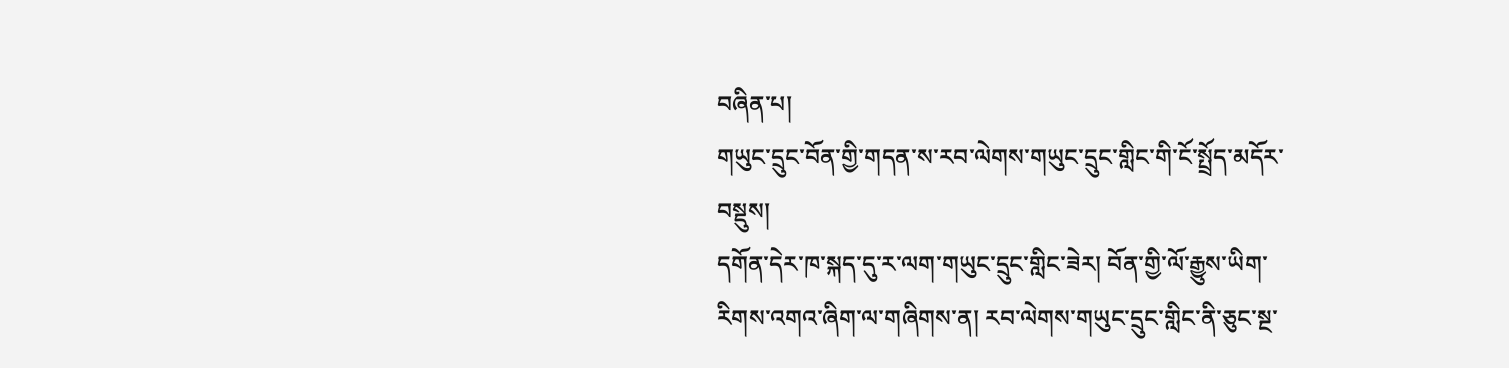བཞིན་པ།
གཡུང་དྲུང་བོན་གྱི་གདན་ས་རབ་ལེགས་གཡུང་དྲུང་གླིང་གི་ངོ་སྤྲོད་མདོར་བསྡུས།
དགོན་དེར་ཁ་སྐད་དུ་ར་ལག་གཡུང་དྲུང་གླིང་ཟེར། བོན་གྱི་ལོ་རྒྱུས་ཡིག་རིགས་འགའ་ཞིག་ལ་གཞིགས་ན། རབ་ལེགས་གཡུང་དྲུང་གླིང་ནི་ཅུང་སྔ་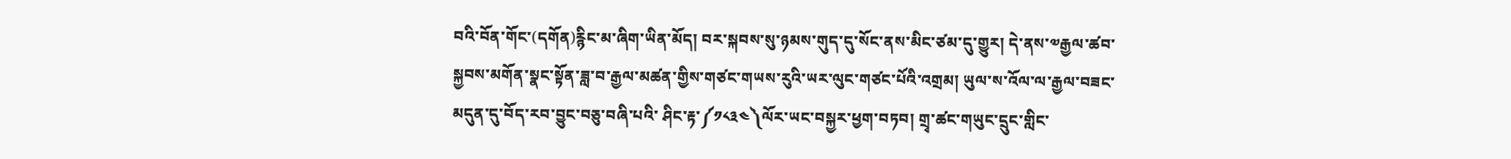བའི་བོན་གོང་(དགོན)རྙིང་མ་ཞིག་ཡིན་མོད། བར་སྐབས་སུ་ཉམས་གུད་དུ་སོང་ནས་མིང་ཙམ་དུ་གྱུར། དེ་ནས་༧རྒྱལ་ཚབ་སྐྱབས་མགོན་སྣང་སྟོན་ཟླ་བ་རྒྱལ་མཚན་གྱིས་གཙང་གཡས་རུའི་ཡར་ལུང་གཙང་པོའི་འགྲམ། ཡུལ་ས་འོལ་ལ་རྒྱལ་བཟང་མདུན་དུ་བོད་རབ་བྱུང་བཅུ་བཞི་པའི་ ཤིང་རྟ་༼༡༨༣༤༽ལོར་ཡང་བསྐྱར་ཕྱག་བཏབ། གྲྭ་ཚང་གཡུང་དྲུང་གླིང་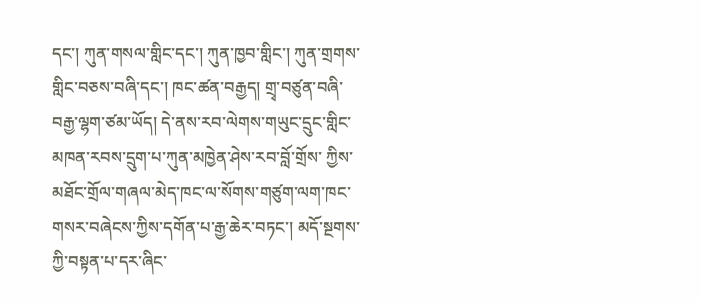དང་། ཀུན་གསལ་གླིང་དང་། ཀུན་ཁྱབ་གླིང་། ཀུན་གྲགས་གླིང་བཅས་བཞི་དང་། ཁང་ཚན་བརྒྱད། གྲྭ་བཙུན་བཞི་བརྒྱ་ལྷག་ཙམ་ཡོད། དེ་ནས་རབ་ལེགས་གཡུང་དྲུང་གླིང་མཁན་རབས་དྲུག་པ་ཀུན་མཁྱེན་ཤེས་རབ་བློ་གྲོས་ ཀྱིས་མཐོང་གྲོལ་གཞལ་མེད་ཁང་ལ་སོགས་གཙུག་ལག་ཁང་གསར་བཞེངས་ཀྱིས་དགོན་པ་རྒྱ་ཆེར་བཏང་། མདོ་སྔགས་ཀྱི་བསྟན་པ་དར་ཞིང་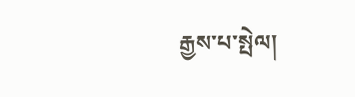རྒྱས་པ་སྤེལ།